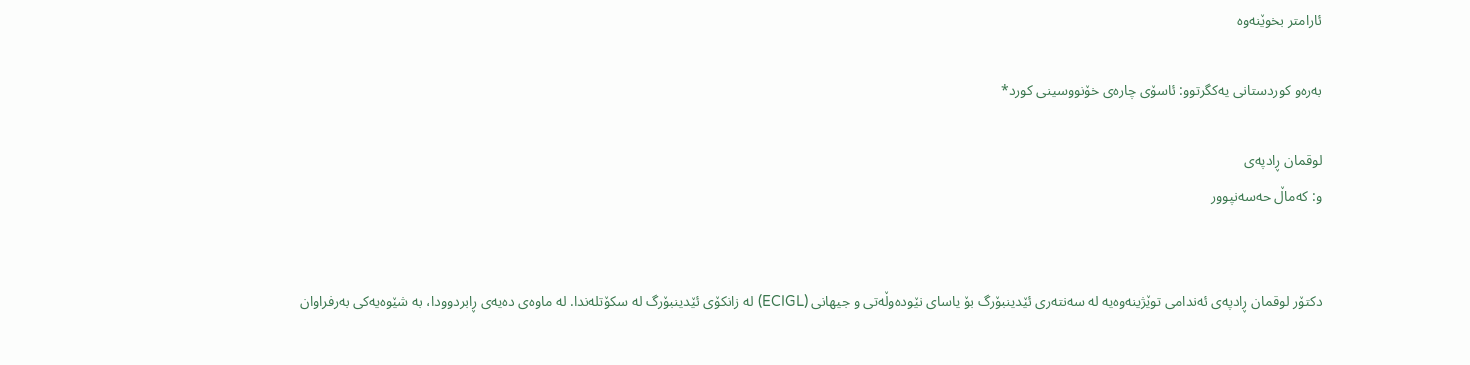ئارامتر بخوێنەوە

بەرەو کوردستانی یەکگرتوو: ئاسۆی چارەی خۆنووسینی کورد*

لوقمان ڕادپەی
و: کەماڵ حەسەنپوور


دکتۆر لوقمان ڕادپەی ئەندامی توێژینەوەیە لە سەنتەری ئێدینبۆرگ بۆ یاسای نێودەوڵەتی و جیهانی (ECIGL) لە زانکۆی ئێدینبۆرگ لە سکۆتلەندا. لە ماوەی دەیەی ڕابردوودا، بە شێوەیەکی بەرفراوان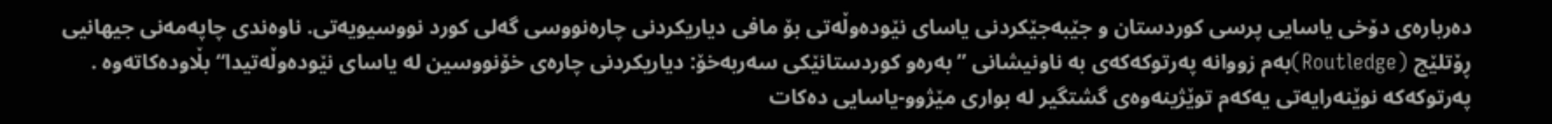دەربارەی دۆخی یاسایی پرسی کوردستان و جێبەجێکردنی یاسای نێودەوڵەتی بۆ مافی دیاریکردنی چارەنووسی گەلی کورد نووسیویەتی. ناوەندی چاپەمەنی جیهانیی ڕۆتلێج (Routledge)بەم زووانە پەرتوکەکەی بە ناونیشانی ”بەرەو کوردستانێکی سەربەخۆ: دیاریکردنی چارەی خۆنووسین لە یاسای نێودەوڵەتیدا“ بڵاودەکاتەوە . پەرتوکەکە نوێنەرایەتی یەکەم توێژینەوەی گشتگیر لە بواری مێژوو-یاسایی دەکات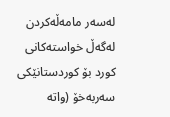لەسەر مامەڵەکردن لەگەڵ خواستەکانی کورد بۆ کوردستانێکی سەربەخۆ (واتە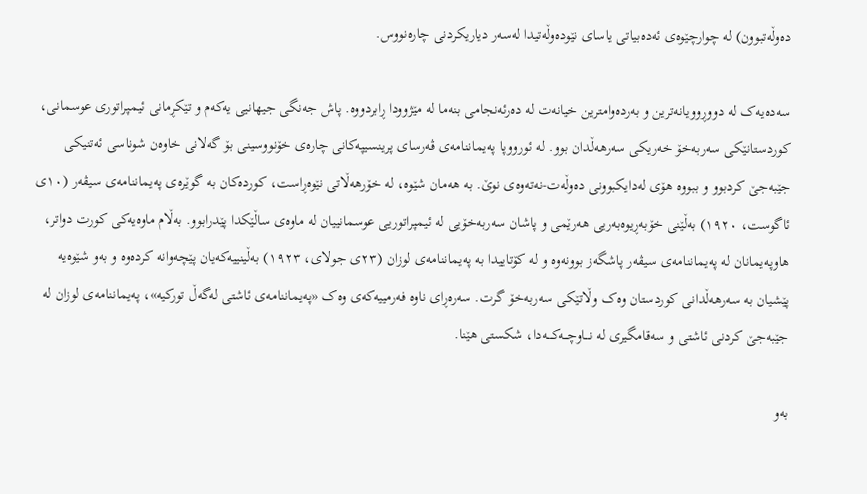دەوڵەتبوون) لە چوارچێوەی ئەدەبیاتی یاسای نێودەوڵەتیدا لەسەر دیاریکردنی چارەنووس.

سەدەیەک لە دووڕوویانەترین و بەردەوامترین خیانەت لە دەرئەنجامی بنەما لە مێژوودا ڕابردووە. پاش جەنگی جیهانیی یەکەم و تێکڕمانی ئیمپراتوری عوسمانی، کوردستانێکی سەربەخۆ خەریکی سەرهەڵدان بوو. لە ئورووپا پەیماننامەی ڤەرسای پرینسیپەکانی چارەی خۆنووسینی بۆ گەلانی خاوەن شوناسی ئەتنیکی جێبەجێ کردبوو و ببووە هۆی لەدایکبوونی دەوڵەت-نەتەوەی نوێ. بە هەمان شێوە، لە خۆرهەڵاتی نێوەڕاست، کوردەکان بە گوێرەی پەیماننامەی سیڤەر (١٠ی ئاگوست، ١٩٢٠) بەڵێنی خۆبەڕیوەبەریی هەرێمی و پاشان سەربەخۆیی لە ئیمپراتوریی عوسمانییان لە ماوەی ساڵێکدا پێدرابوو. بەڵام ماوەیەکی کورت دواتر، هاوپەیمانان لە پەیماننامەی سیڤەر پاشگەز بوونەوە و لە کۆتاییدا بە پەیماننامەی لوزان (٢٣ی جولای، ١٩٢٣) بەڵینییەکەیان پێچەوانە کردەوە و بەو شێوەیە پێشیان بە سەرهەڵدانی کوردستان وەک وڵاتێکی سەربەخۆ گرت. سەرەڕای ناوە فەرمییەکەی وەک «پەیماننامەی ئاشتی لەگەڵ تورکیە»، پەیماننامەی لوزان لە جێبەجێ کردنی ئاشتی و سەقامگیری لە نـــاوچـــەکــــەدا، شکستی هێنا.

بەو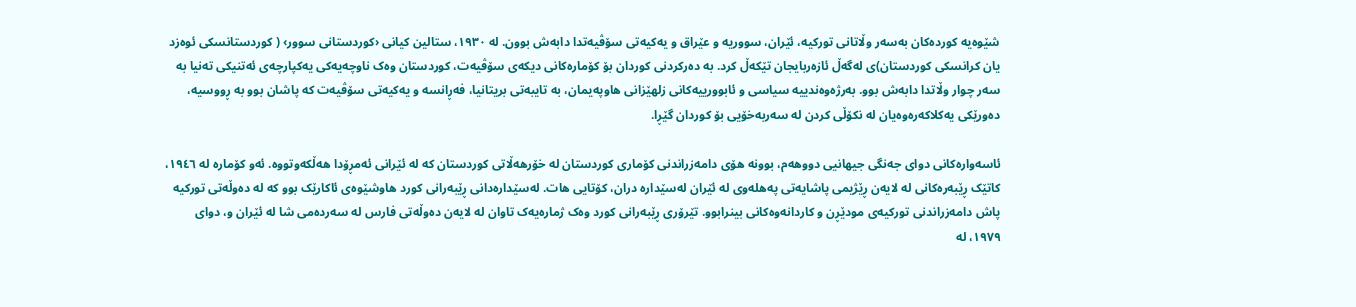شێوەیە کوردەکان بەسەر وڵاتانی تورکیە، ئێران، سووریە و عێراق و یەکیەتی سۆڤیەتدا دابەش بوون. لە ١٩٣٠، ستالین کیانی ‹کوردستانی سوور› ( کوردستانسکی ئوەزد یان کرانسکی کوردستان)ی لەگەڵ ئازەربایجان تێکەڵ کرد. بە دەرکردنی کوردان بۆ کۆمارەکانی دیکەی سۆڤیەت، کوردستان وەک ناوچەیەکی یەکپارچەی ئەتنیکی تەنیا بە سەر چوار وڵاتدا دابەش بوو. بەرژەوەندییە سیاسی و ئابوورییەکانی زلهێزانی هاوپەیمان، بە تایبەتی بریتانیا، فەڕانسە و یەکیەتی سۆڤیەت کە پاشان بوو بە ڕووسیە، دەورێکی یەکلاکەرەوەیان لە نکۆڵی کردن لە سەربەخۆیی بۆ کوردان گێڕا.

ئاسەوارەکانی دوای جەنگی جیهانیی دووهەم، بوونە هۆی دامەزراندنی کۆماری کوردستان لە خۆرهەڵاتی کوردستان کە لە ئێرانی ئەمڕۆدا هەڵکەوتووە. ئەو کۆمارە لە ١٩٤٦، کاتێک ڕێبەرەکانی لە لایەن ڕێژیمی پاشایەتی پەهلەوی لە ئێران لەسێدارە دران، کۆتایی هات. لەسێدارەدانی ڕێبەرانی کورد هاوشێوەی ئاکارێک بوو کە لە دەوڵەتی تورکیە پاش دامەزراندنی تورکیەی مودێڕن و کاردانەوەکانی بینرابوو. تێرۆری ڕێبەرانی کورد وەک ژمارەیەک تاوان لە لایەن دەوڵەتی فارس لە سەردەمی شا لە ئێران و، دوای ١٩٧٩، لە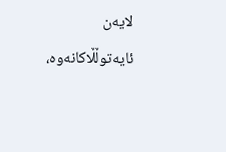لایەن ئایەتوڵڵاکانەوە،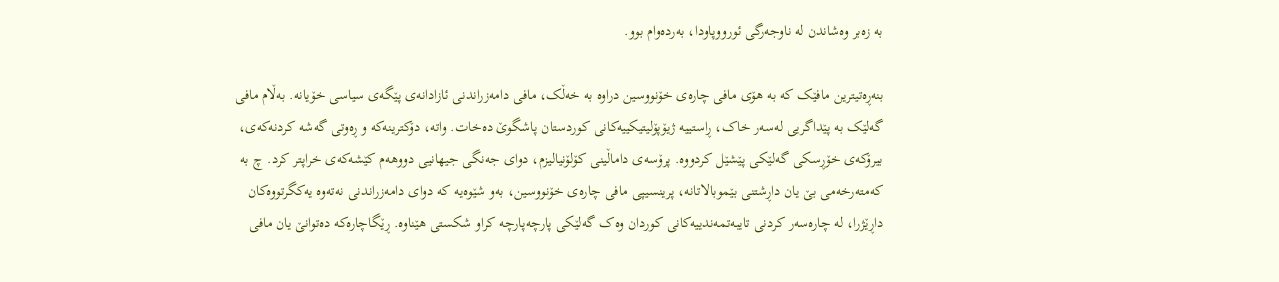بە زەبر وەشاندن لە ناوجەرگی ئورووپاودا، بەردەوام بوو.

بنەڕەتیترین مافێک کە بە هۆی مافی چارەی خۆنووسین دراوە بە خەڵک، مافی دامەزراندنی ئازادانەی پێگەی سیاسی خۆیانە. بەڵام مافی گەلێک بە پێداگریی لەسەر خاک، ڕاستییە ژیۆپۆلیتیکییەکانی کوردستان پاشگوێ دەخات. واتە، دۆکترینەکە و ڕەوتی گەشە کردنەکەی، بیرۆکەی خۆڕسکی گەلێکی پێشێل کردووە. پرۆسەی داماڵینی کۆلۆنیالیزم، دوای جەنگی جیهانیی دووهەم کێشەکەی خراپتر کرد. چ بە کەمتەرخەمی بێ یان داڕشتنی بێموبالاتانە، پرینسیپی مافی چارەی خۆنووسین، بەو شێوەیە کە دوای دامەزراندنی نەتەوە یەکگرتووەکان داڕێژرا، لە چارەسەر کردنی تایبەتمەندییەکانی کوردان وەک گەلێکی پارچەپارچە کراو شکستی هێناوە. ڕێگاچارەکە دەتوانێ یان مافی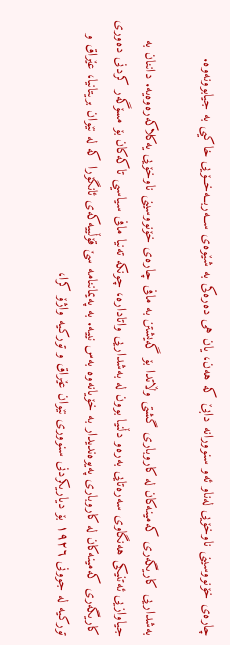چارەی خۆنووسینی ناوخۆیی لەناو ئەو سنوورانە دابێ کە هەن، یان هی دەرەکی بە شێوەی ســەربــەخــۆیی خاکیی بە جیابوونەوە.

بەشداریی کاریگەری کەمینەکان لە کاروباری گشتی وڵاتدا بۆ گەیشتن بە مافی چارەی خۆنووسینی ناوخۆیی یەکلاکەرەوەیە. داننان بە جیاوازیی ئەتنیکی هەنگاوی سەرەتایی بەرەو دڵنیا بوون لە بەشداریی واتادارە، چونکە تەنیا مافی سیاسیی تاکەکان بۆ مسۆگەر کردنی دەوری کاریگەری کەمینەکان لە کاروباری پەیوەندیدار بە خۆیانەوە بەس نییە. بە پەیماننامە سێ قۆڵییەکەی ئانگۆرا کە لە نێوان بریتانیا، عێراق و تورکیە لە جوونی ١٩٢٦ بۆ دیاریکردنی سنووری نێوان عێراق و تورکیە واژۆ کرا،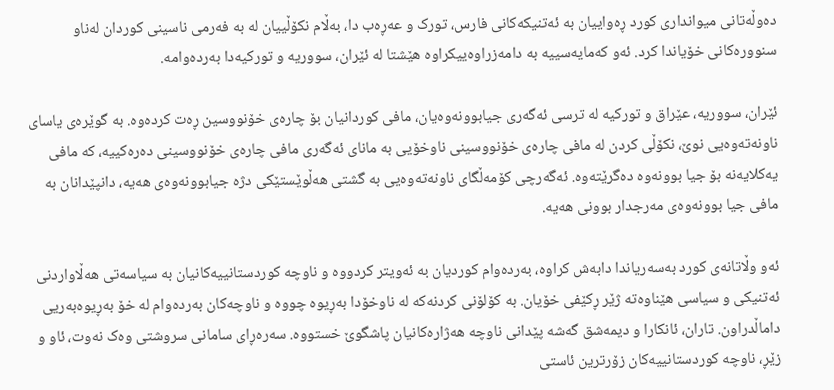دەوڵەتانی میوانداری کورد ڕەواییان بە ئەتنیکەکانی فارس، تورک و عەڕەب دا، بەڵام نکۆڵییان لە بە فەرمی ناسینی کوردان لەناو سنوورەکانی خۆیاندا کرد. ئەو کەمایەسییە بە دامەزراوەییکراوە هێشتا لە ئێران، سووریە و تورکیەدا بەردەوامە.

ئێران، سووریە، عێراق و تورکیە لە ترسی ئەگەری جیابوونەوەیان، مافی کوردانیان بۆ چارەی خۆنووسین ڕەت کردەوە. بە گوێرەی یاسای ناونەتەوەیی نوێ، نکۆڵی کردن لە مافی چارەی خۆنووسینی ناوخۆیی بە مانای ئەگەری مافی چارەی خۆنووسینی دەرەکییە، کە مافی یەکلایەنە بۆ جیا بوونەوە دەگرێتەوە. ئەگەرچی کۆمەڵگای ناونەتەوەیی بە گشتی هەڵوێستێکی دژە جیابوونەوەی هەیە، دانپێدانان بە مافی جیا بوونەوەی مەرجدار بوونی هەیە.

ئەو وڵاتانەی کورد بەسەریاندا دابەش کراوە، بەردەوام کوردیان بە ئەویتر کردووە و ناوچە کوردستانییەکانیان بە سیاسەتی هەڵاواردنی ئەتنیکی و سیاسی هێناوەتە ژێر ڕکێفی خۆیان. بە کۆلۆنی کردنەکە لە ناوخۆدا بەڕیوە چووە و ناوچەکان بەردەوام لە خۆ بەڕیوەبەریی داماڵدراون. تاران، ئانکارا و دیمەشق گەشە پێدانی ناوچە هەژارەکانیان پاشگوێ خستووە. سەرەڕای سامانی سروشتی وەک نەوت، ئاو و زێڕ، ناوچە کوردستانییەکان زۆرترین ئاستی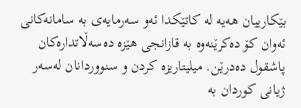بێکارییان هەیە لە کاتێکدا ئەو سەرمایەی بە سامانەکانی ئەوان کۆ دەکرێنەوە بە قازانجی هێزە دەسەڵاتدارەکان پاشقول دەدرێن. میلیتاریزە کردن و سنووردانان لەسەر ژیانی کوردان بە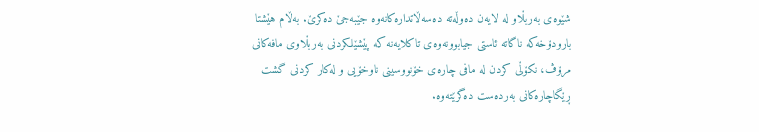شێوەی بەربڵاو لە لایەن دەوڵەتە دەسەڵاتدارەکانەوە جێبەجێ دەکرێ. بەڵام هێشتا بارودۆخەکە ناگاتە ئاستی جیابوونەوەی تاکلایەنە کە پێشێلکردنی بەربڵاوی مافەکانی مرۆڤ، نکۆڵی کردن لە مافی چارەی خۆنووسینی ناوخۆیی و لەکار کردنی گشت ڕێگاچارەکانی بەردەست دەگرێتەوە.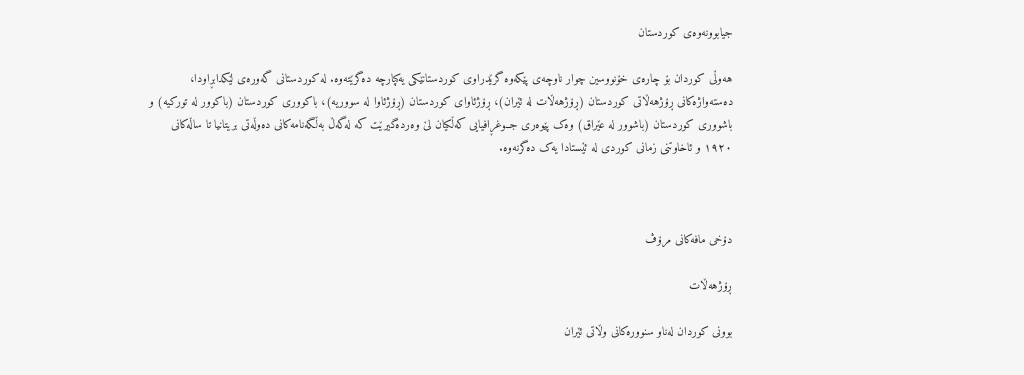جیابوونەوەی کوردستان

هەوڵی کوردان بۆ چارەی خۆنووسین چوار ناوچەی پێکەوە گرێدراوی کوردستانێکی یەکپارچە دەگرێتەوە. لە کوردستانی گەورەی لێکدابڕاودا، دەستەواژەکانی ڕۆژهەڵاتی کوردستان (ڕۆژهەڵات لە ئێران)، ڕۆژئاوای کوردستان (ڕۆژئاوا لە سووریە)، باکووری کوردستان (باکوور لە تورکیە) و باشووری کوردستان (باشوور لە عێراق) وەک پێوەری جــوغڕافیایی کەڵکیان لێ وەردەگیرێت کە لەگەڵ بەڵگەنامەکانی دەوڵەتی بریتانیا تا ساڵەکانی ١٩٢٠ و ئاخاوتنی زمانی کوردی لە ئێستادا یەک دەگرنەوە.



دۆخی مافەکانی مرۆڤ

ڕۆژهەڵات

بوونی کوردان لەناو سنوورەکانی وڵاتی ئێران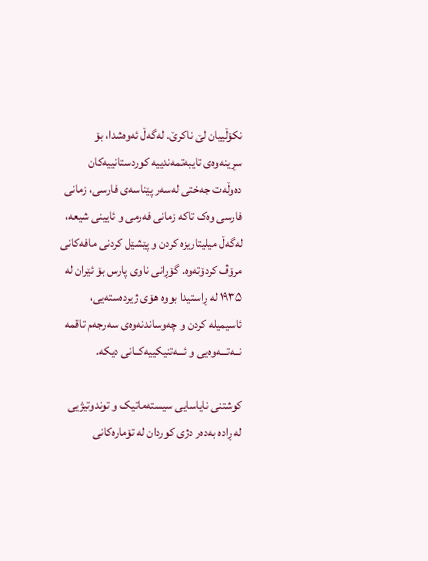نکۆڵییان لێ ناکرێ. لەگەڵ ئەوەشدا، بۆ سڕینەوەی تایبەتمەندییە کوردستانییەکان دەوڵەت جەختی لەسەر پێناسەی فارسی، زمانی فارسی وەک تاکە زمانی فەرمی و ئایینی شیعە، لەگەڵ میلیتاریزە کردن و پێشێل کردنی مافەکانی مرۆڤ کردۆتەوە. گۆڕانی ناوی پارس بۆ ئێران لە ١٩٣۵ لە ڕاستیدا بووە هۆی ژیردەستەیی، ئاسیمیلە کردن و چەوساندنەوەی سەرجەم تاقمە نــەتـــەوەیی و ئـــەتنیکییەکــانی دیکە.

کوشتنی نایاسایی سیستەماتیک و توندوتیژیی لە ڕادە بەدەر دژی کوردان لە تۆمارەکانی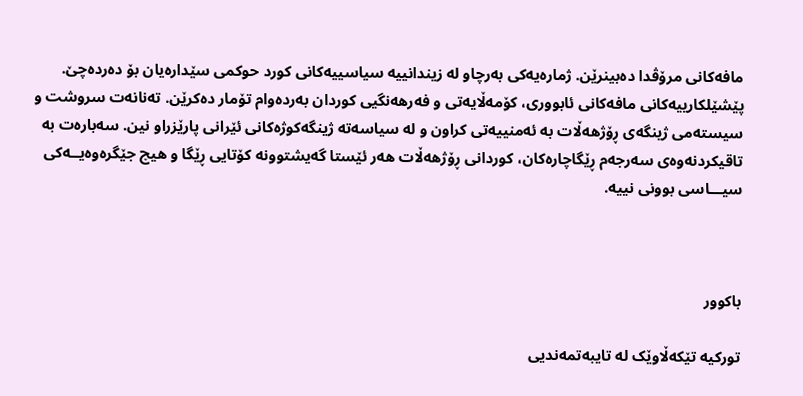مافەکانی مرۆڤدا دەبینرێن. ژمارەیەکی بەرچاو لە زیندانییە سیاسییەکانی کورد حوکمی سێدارەیان بۆ دەردەچێ. پێشێلکارییەکانی مافەکانی ئابووری، کۆمەڵایەتی و فەرهەنگیی کوردان بەردەوام تۆمار دەکرێن. تەنانەت سروشت و سیستەمی ژینگەی ڕۆژهەڵات بە ئەمنییەتی کراون و لە سیاسەتە ژینگەکوژەکانی ئێرانی پارێزراو نین. سەبارەت بە تاقیکردنەوەی سەرجەم ڕێگاچارەکان، کوردانی ڕۆژهەڵات هەر ئێستا گەیشتوونە کۆتایی ڕێگا و هیچ جێگرەوەیــەکی سیـــاسی بوونی نییە.



باکوور

تورکیە تێکەڵاوێک لە تایبەتمەندیی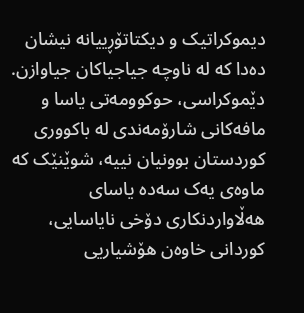دیموکراتیک و دیکتاتۆڕییانە نیشان دەدا کە لە ناوچە جیاجیاکان جیاوازن. دێموکراسی، حوکوومەتی یاسا و مافەکانی شارۆمەندی لە باکووری کوردستان بوونیان نییە، شوێنێک کە ماوەی یەک سەدە یاسای هەڵاواردنکاری دۆخی نایاسایی، کوردانی خاوەن هۆشیاریی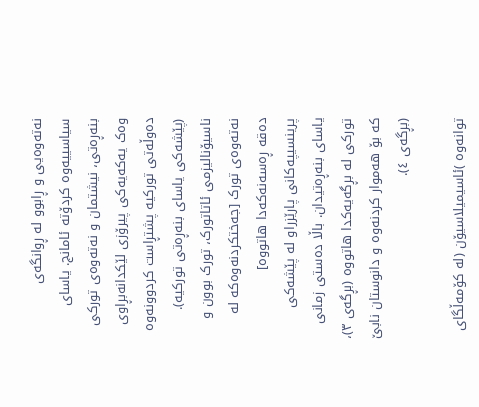نەتەوەیی و ڕابوو لە ڕوانگەی سیاسییەوە کردۆتە ئامانج. یاسای بنەڕەتی، نیشتمان و نەتەوەی تورکی وەک یەکەیەکی پیرۆزی لێکدانەبڕاوی دەوڵەتی تورکیە پشتڕاست کردوونەوە (پێشەکی یاسای بنەڕەتی تورکیە). ناسیۆنالیزمی ئاتاتورک، تورک بوون و نەتەوەی تورک [جەختکردنەوەکە لە دەقە ڕەسەنەکەدا هاتووە] پرینسیپەکانی پارێزراو لە پێشەکی یاسای بنەڕەتیدان. باڵا دەستی زمانی تورکی لە بڕگەیەکدا هاتووە (بڕگەی ٣)، کە بۆ هەموار کردنەوە و دانوستان نابێ (بڕگەی ٤).

توانەوە )ئاسیمیلاسیۆن (لە کۆمەڵگای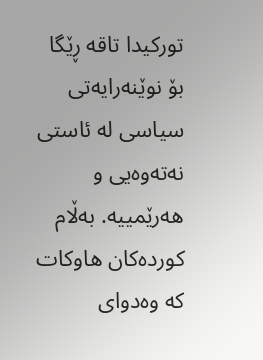تورکیدا تاقە ڕێگا بۆ نوێنەرایەتی سیاسی لە ئاستی نەتەوەیی و هەرێمییە. بەڵام کوردەکان هاوکات کە وەدوای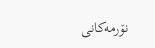نۆرمەکانی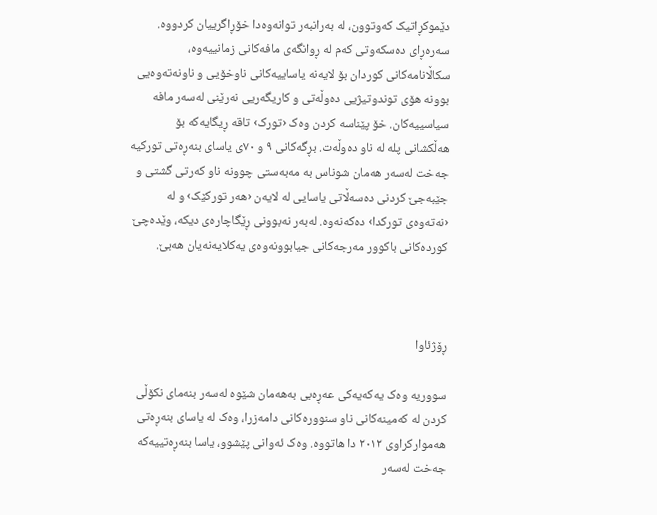دێموکڕاتیک کەوتوون، لە بەرانبەر توانەوەدا خۆڕاگرییان کردووە. سەرەڕای دەسکەوتی کەم لە ڕوانگەی مافەکانی زمانییەوە، سکاڵانامەکانی کوردان بۆ لایەنە یاساییەکانی ناوخۆیی و ناونەتەوەیی بوونە هۆی توندوتیژیی دەوڵەتی و کاریگەریی نەرێنی لەسەر مافە سیاسییەکان. خۆ پێناسە کردن وەک ‹تورک› تاقە ڕیگایەکە بۆ هەڵکشانی پلە لە ناو دەوڵەت. بڕگەکانی ٩ و ٧٠ی یاسای بنەڕەتی تورکیە جەخت لەسەر هەمان شوناس بە مەبەستی چوونە ناو کەرتی گشتی و جێبەجێ کردنی دەسەڵاتی یاسایی لە لایەن ‹هەر تورکێک› و لە ‹نەتەوەی تورکدا› دەکەنەوە. لەبەر نەبوونی ڕێگاچارەی دیکە، وێدەچێ کوردەکانی باکوور مەرجەکانی جیابوونەوەی یەکلایەنەیان هەبێ.



ڕۆژئاوا

سووریە وەک یەکەیەکی عەڕەبی بەهەمان شێوە لەسەر بنەمای نکۆڵی کردن لە کەمینەکانی ناو سنوورەکانی دامەزرا، وەک لە یاسای بنەڕەتی هەموارکراوی ٢٠١٢ دا هاتووە. وەک ئەوانی پێشوو، یاسا بنەڕەتییەکە جەخت لەسەر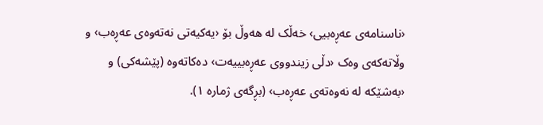‹ناسنامەی عەڕەبیی› خەڵک لە هەوڵ بۆ ‹یەکیەتی نەتەوەی عەڕەب› و وڵاتەکەی وەک ‹دڵی زیندووی عەڕەبییەت› دەکاتەوە (پێشەکی) و ‹بەشێکە لە نەوەتەی عەڕەب› (بڕگەی ژمارە ١).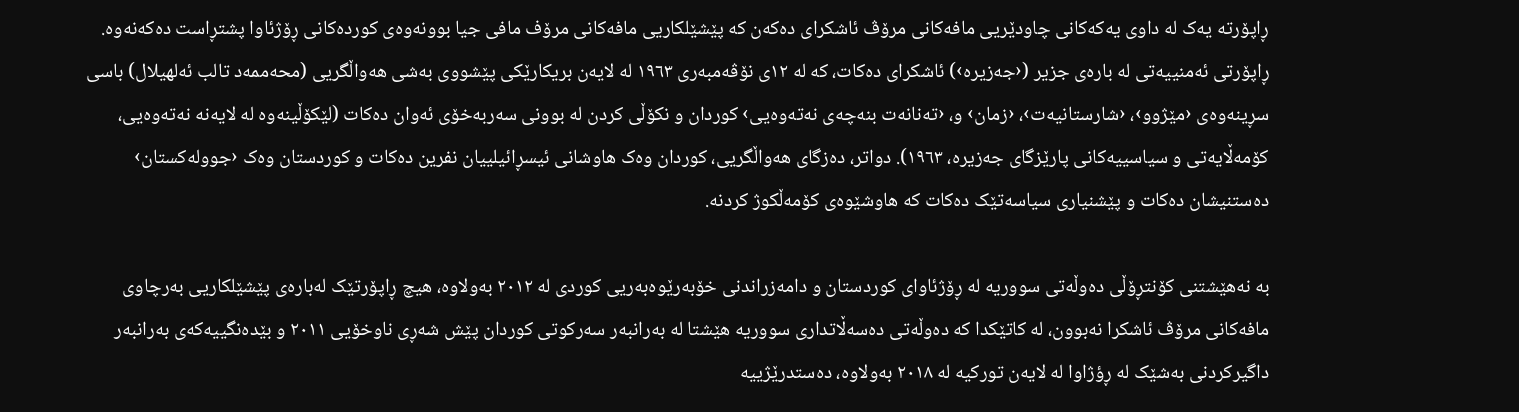ڕاپۆرتە یەک لە داوی یەکەکانی چاودێریی مافەکانی مرۆڤ ئاشکرای دەکەن کە پێشێلکاریی مافەکانی مرۆف مافی جیا بوونەوەی کوردەکانی ڕۆژئاوا پشتڕاست دەکەنەوە. ڕاپۆرتی ئەمنییەتی لە بارەی جزیر (‹جەزیرە›) ئاشکرای دەکات، کە لە ١٢ی نۆڤەمبەری ١٩٦٣ لە لایەن بریکارێکی پێشووی بەشی هەواڵگریی (محەممەد تالب ئەلهیلال) باسی سڕینەوەی ‹مێژوو›، ‹شارستانیەت›، ‹زمان› و، ‹تەنانەت بنەچەی نەتەوەیی› کوردان و نکۆڵی کردن لە بوونی سەربەخۆی ئەوان دەکات (لێکۆڵینەوە لە لایەنە نەتەوەیی، کۆمەڵایەتی و سیاسییەکانی پارێزگای جەزیرە، ١٩٦٣). دواتر، دەزگای هەواڵگریی، کوردان وەک هاوشانی ئیسڕائیلییان نفرین دەکات و کوردستان وەک ‹جوولەکستان› دەستنیشان دەکات و پێشنیاری سیاسەتێک دەکات کە هاوشێوەی کۆمەڵکوژ کردنە.

بە نەهێشتنی کۆنتڕۆڵی دەوڵەتی سووریە لە ڕۆژئاوای کوردستان و دامەزراندنی خۆبەرێوەبەریی کوردی لە ٢٠١٢ بەولاوە، هیچ ڕاپۆرتێک لەبارەی پێشێلکاریی بەرچاوی مافەکانی مرۆڤ ئاشکرا نەبوون، لە کاتێکدا کە دەوڵەتی دەسەڵاتداری سووریە هێشتا لە بەرانبەر سەرکوتی کوردان پێش شەڕی ناوخۆیی ٢٠١١ و بێدەنگییەکەی بەرانبەر داگیرکردنی بەشێک لە ڕؤژاوا لە لایەن تورکیە لە ٢٠١٨ بەولاوە، دەستدرێژییە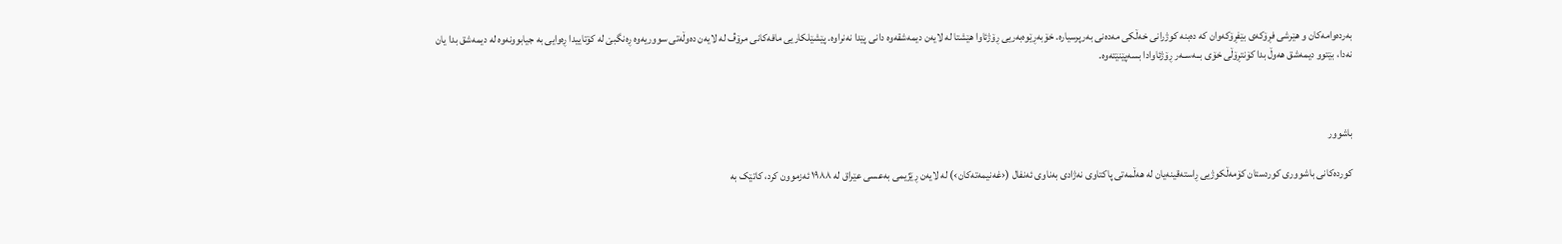بەردەوامەکان و هێرشی فڕۆکەی بێفڕۆکەوان کە دەبنە کوژرانی خەڵکی مەدەنی بەرپرسیارە. خۆبەڕێوەبەریی ڕۆژئاوا هێشتا لە لایەن دیمەشقەوە دانی پێدا نەنراوە. پێشێلکاریی مافەکانی مرۆڤ لە لایەن دەوڵەتی سووریەوە ڕەنگبێ لە کۆتاییدا ڕەوایی بە جیابوونەوە لە دیمەشق بدا یان نەدا، بێتوو دیمەشق هەوڵ بدا کۆنتڕۆڵی خۆی بــەســەر ڕۆژئاوادا بسەپێنێتەوە.



باشوور

کوردەکانی باشووری کوردستان کۆمەڵکوژیی ڕاستەقینەیان لە هەڵمەتی پاکتاوی نەژادی بەناوی ئەنفال (‹غەنیمەتەکان›) لە لایەن ڕێژیمی بەعسی عێراق لە ١٩٨٨ ئەزموون کرد، کاتێک بە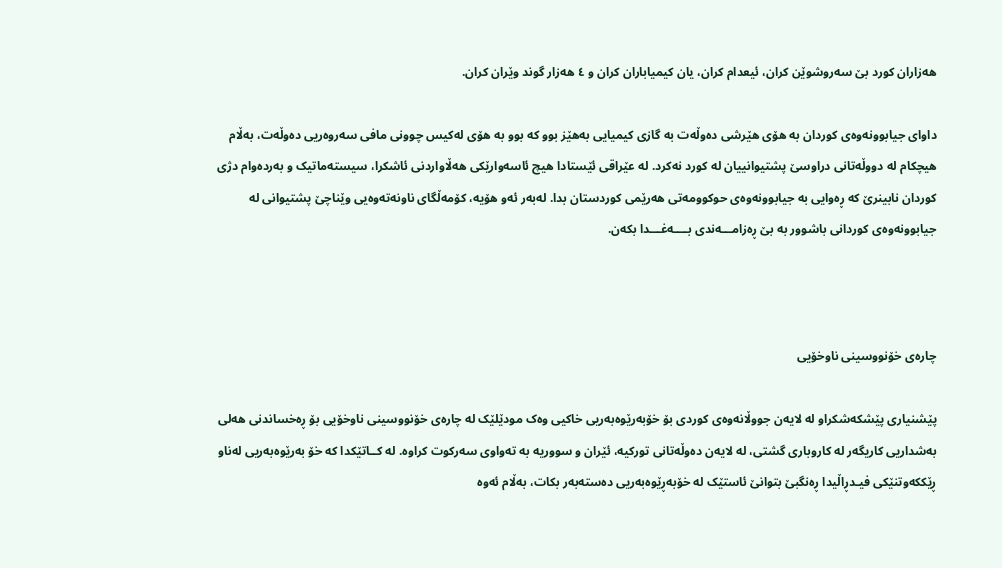هەزاران کورد بێ سەروشوێن کران، ئیعدام کران، یان کیمیاباران کران و ٤ هەزار گوند وێران کران.

داوای جیابوونەوەی کوردان بە هۆی هێرشی دەوڵەت بە گازی کیمیایی بەهێز بوو کە بوو بە هۆی لەکیس چوونی مافی سەروەریی دەوڵەت، بەڵام هیچکام لە دووڵەتانی دراوسێ پشتیوانییان لە کورد نەکرد. لە عێراقی ئێستادا هیچ ئاسەوارێکی هەڵاواردنی ئاشکرا، سیستەماتیک و بەردەوام دژی کوردان نابینرێ کە ڕەوایی بە جیابوونەوەی حوکوومەتی هەرێمی کوردستان بدا. لەبەر ئەو هۆیە، کۆمەڵگای ناونەتەوەیی وێناچێ پشتیوانی لە جیابوونەوەی کوردانی باشوور بە بێ ڕەزامـــەندی بــــەغـــدا بکەن.



چارەی خۆنووسینی ناوخۆیی

پێشنیاری پێشکەشکراو لە لایەن جووڵانەوەی کوردی بۆ خۆبەرێوەبەریی خاکیی وەک مودێلێک لە چارەی خۆنووسینی ناوخۆیی بۆ ڕەخساندنی هەلی بەشداریی کاریگەر لە کاروباری گشتی، لە لایەن دەوڵەتانی تورکیە، ئێران و سووریە بە تەواوی سەرکوت کراوە. لە کــاتێکدا کە خۆ بەرێوەبەریی لەناو ڕێککەوتنێکی فیـدڕاڵیدا ڕەنگبێ بتوانێ ئاستێک لە خۆبەڕێوەبەریی دەستەبەر بکات، بەڵام ئەوە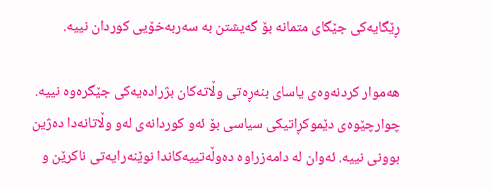ڕێگایەکی جێگای متمانە بۆ گەیشتن بە سەربەخۆیی کوردان نییە.

هەموار کردنەوەی یاسای بنەڕەتی وڵاتەکان بژرادەیەکی جێگرەوە نییە. چوارچێوەی دێموکڕاتیکی سیاسی بۆ ئەو کوردانەی لەو وڵاتانەدا دەژین بوونی نییە. ئەوان لە دامەزراوە دەوڵەتییەکاندا نوێنەرایەتی ناکرێن و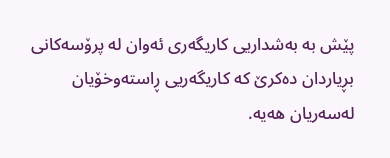پێش بە بەشداریی کاریگەری ئەوان لە پرۆسەکانی بڕیاردان دەکرێ کە کاریگەریی ڕاستەوخۆیان لەسەریان هەیە.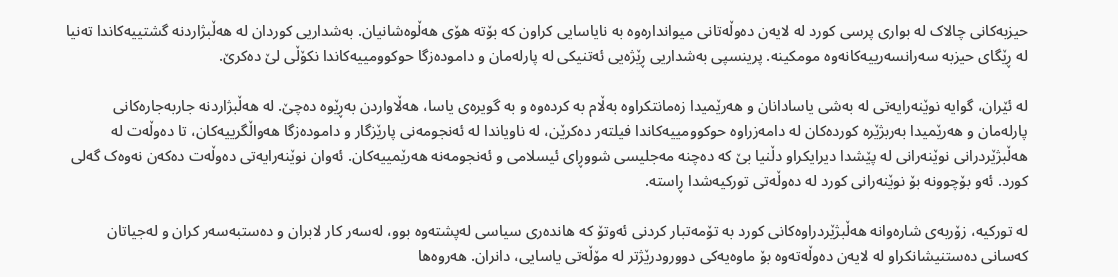حیزبەکانی چالاک لە بواری پرسی کورد لە لایەن دەوڵەتانی میواندارەوە بە نایاسایی کراون کە بۆتە هۆی هەڵوەشانیان. بەشداریی کوردان لە هەڵبژاردنە گشتییەکاندا تەنیا لە ڕێگای حیزبە سەرانسەرییەکانەوە مومکینە. پرینسپی بەشداریی ڕێژەیی ئەتنیکی لە پارلەمان و دامودەزگا حوکوومییەکاندا نکۆڵی لێ دەکرێ.

لە ئێران، گوایە نوێنەرایەتی لە بەشی یاسادانان و هەرێمیدا زەمانتکراوە بەڵام بە کردەوە و بە گویرەی یاسا، هەڵاواردن بەڕێوە دەچێ. لە هەڵبژاردنە جاربەجارەکانی پارلەمان و هەرێمیدا بەربژێرە کوردەکان لە دامەزراوە حوکوومییەکاندا فیلتەر دەکرێن، لە ناویاندا لە ئەنجومەنی پارێزگار و دامودەزگا هەواڵگرییەکان، تا دەوڵەت لە هەڵبژێردرانی نوێنەرانی لە پێشدا دیرایکراو دڵنیا بێ کە دەچنە مەجلیسی شووڕای ئیسلامی و ئەنجومەنە هەرێمییەکان. ئەوان نوێنەرایەتی دەوڵەت دەکەن نەوەک گەلی کورد. ئەو بۆچوونە بۆ نوێنەرانی کورد لە دەوڵەتی تورکیەشدا ڕاستە.

لە تورکیە، زۆربەی شارەوانە هەڵبژێردراوەکانی کورد بە تۆمەتبار کردنی ئەوتۆ کە هاندەری سیاسی لەپشتەوە بوو، لەسەر کار لابران و دەستبەسەر کران و لەجیاتان کەسانی دەستنیشانکراو لە لایەن دەوڵەتەوە بۆ ماوەیەکی دوورودرێژتر لە مۆڵەتی یاسایی، دانران. هەروەها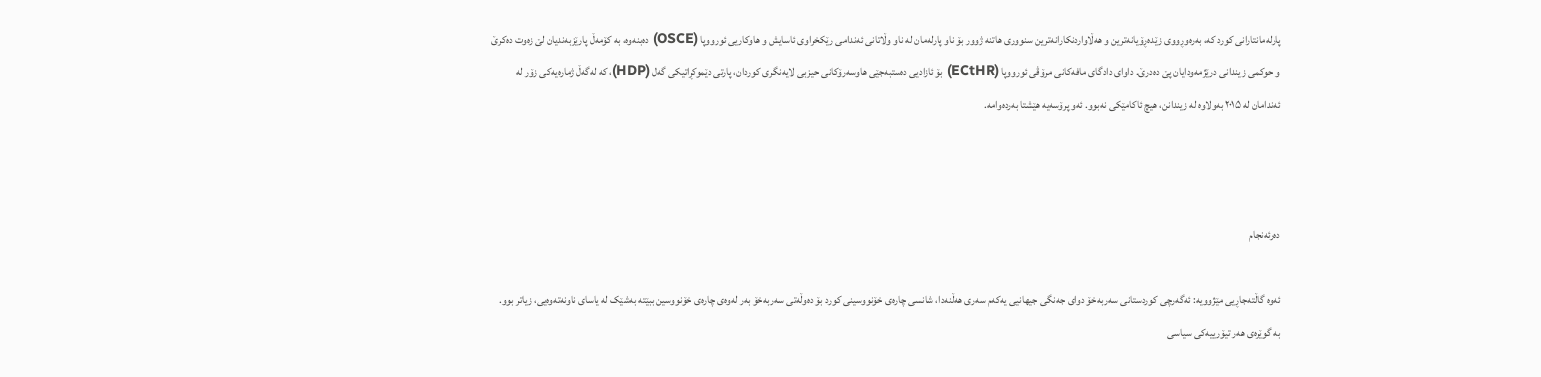پارلەمانتارانی کورد کە، بەرەوڕووی زێدەڕۆیانەترین و هەڵاواردنکارانەترین سنووری هاتنە ژوور بۆ ناو پارلەمان لە ناو وڵاتانی ئەندامی رێکخراوی ئاسایش و هاوکاریی ئورووپا (OSCE) دەبنەوە، بە کۆمەڵ پارێزبەندیان لێ زەوت دەکرێ و حوکمی زیندانی درێژمەودایان پێ دەدرێ. داوای دادگای مافەکانی مرۆڤی ئورووپا (ECtHR) بۆ ئازادیی دەستبەجێی هاوسەرۆکانی حیزبی لایەنگری کوردان، پارتی دێموکڕاتیکی گەل (HDP)، کە لەگەڵ ژمارەیەکی زۆر لە ئەندامان لە ٢٠١۵ بەولاوە لە زیندانن، هیچ ئاکامێکی نەبوو. ئەو پرۆسەیە هێشتا بەردەوامە.



دەرئەنجام

ئەوە گاڵتەجاڕیی مێژوویە: ئەگەرچی کوردستانی سەربەخۆ دوای جەنگی جیهانیی یەکەم سەری هەڵنەدا، شانسی چارەی خۆنووسینی کورد بۆ دەوڵەتی سەربەخۆ بەر لەوەی چارەی خۆنووسین ببێتە بەشێک لە یاسای ناونەتەوەیی، زیاتر بوو. بە گوێرەی هەر تیۆرییەکی سیاسی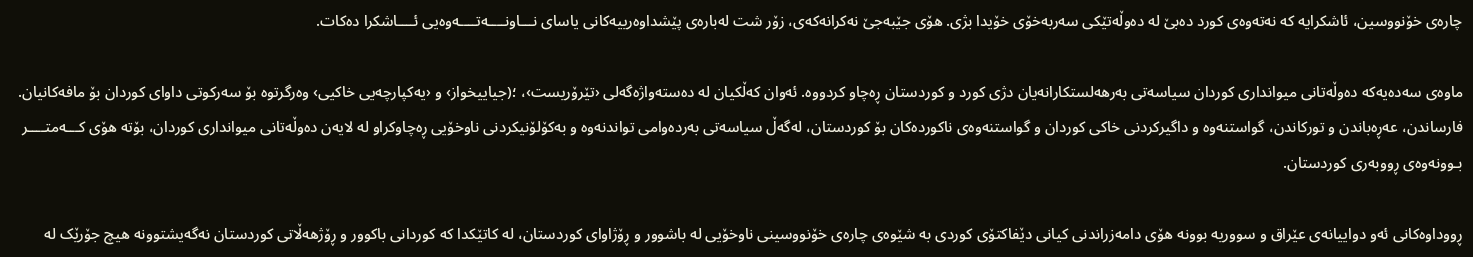چارەی خۆنووسین، ئاشکرایە کە نەتەوەی کورد دەبێ لە دەوڵەتێکی سەربەخۆی خۆیدا بژی. هۆی جێبەجێ نەکرانەکەی، زۆر شت لەبارەی پێشداوەرییەکانی یاسای نـــاونــــەتــــەوەیی ئــــاشکرا دەکات.

ماوەی سەدەیەکە دەوڵەتانی میوانداری کوردان سیاسەتی بەرهەلستکارانەیان دژی کورد و کوردستان ڕەچاو کردووە. ئەوان کەڵکیان لە دەستەواژەگەلی ‹تێرۆریست›، ؛(جیاییخواز› و ‹یەکپارچەیی خاکیی› وەرگرتوە بۆ سەرکوتی داوای کوردان بۆ مافەکانیان. فارساندن، عەڕەباندن و تورکاندن، گواستنەوە و داگیرکردنی خاکی کوردان و گواستنەوەی ناکوردەکان بۆ کوردستان، لەگەڵ سیاسەتی بەردەوامی تواندنەوە و بەکۆلۆنیکردنی ناوخۆیی ڕەچاوکراو لە لایەن دەوڵەتانی میوانداری کوردان، بۆتە هۆی کـــەمتــــر بـوونەوەی ڕووبەری کوردستان.

ڕووداوەکانی ئەو دواییانەی عێراق و سووریە بوونە هۆی دامەزراندنی کیانی دێفاکتۆی کوردی بە شێوەی چارەی خۆنووسینی ناوخۆیی لە باشوور و ڕۆژاوای کوردستان، لە کاتێکدا کە کوردانی باکوور و ڕۆژهەڵاتی کوردستان نەگەیشتوونە هیچ جۆرێک لە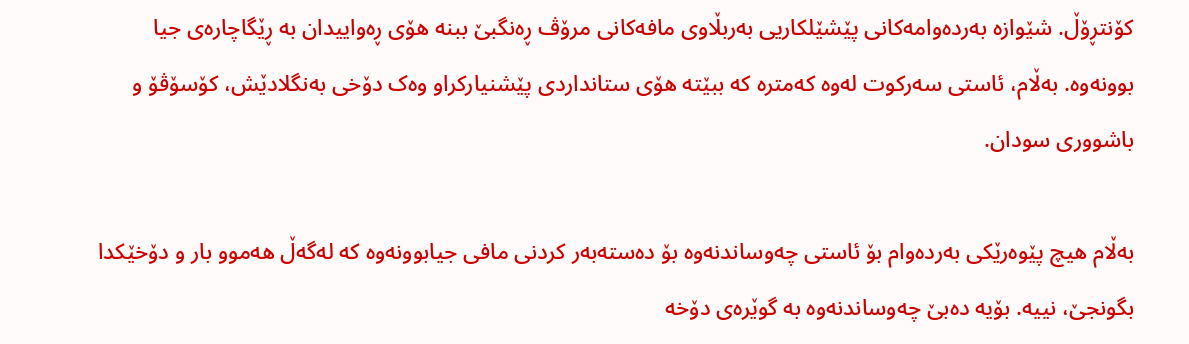کۆنتڕۆڵ. شێوازە بەردەوامەکانی پێشێلکاریی بەربڵاوی مافەکانی مرۆڤ ڕەنگبێ ببنە هۆی ڕەواییدان بە ڕێگاچارەی جیا بوونەوە. بەڵام، ئاستی سەرکوت لەوە کەمترە کە ببێتە هۆی ستانداردی پێشنیارکراو وەک دۆخی بەنگلادێش، کۆسۆڤۆ و باشووری سودان.

بەڵام هیچ پێوەرێکی بەردەوام بۆ ئاستی چەوساندنەوە بۆ دەستەبەر کردنی مافی جیابوونەوە کە لەگەڵ هەموو بار و دۆخێکدا بگونجێ، نییە. بۆیە دەبێ چەوساندنەوە بە گوێرەی دۆخە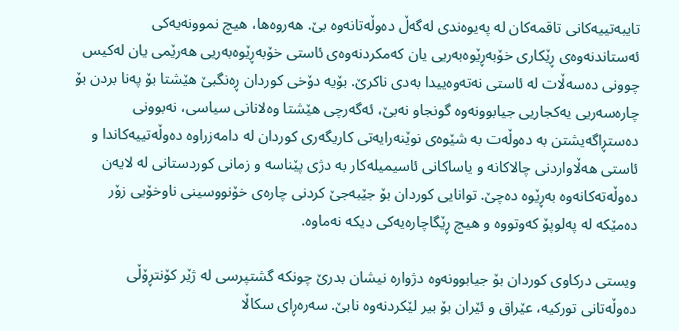تایبەتییەکانی تاقمەکان لە پەیوەندی لەگەڵ دەوڵەتانەوە بێ. هەروەها، هیچ نموونەیەکی ئەستاندنەوەی ڕێکاری خۆبەڕێوەبەریی یان کەمکردنەوەی ئاستی خۆبەڕێوەبەریی هەرێمی یان لەکیس چوونی دەسەڵات لە ئاستی نەتەوەییدا بەدی ناکرێ. بۆیە دۆخی کوردان ڕەنگبێ هێشتا بۆ پەنا بردن بۆ چارەسەریی یەکجاریی جیابوونەوە گونجاو نەبێ، ئەگەرچی هێشتا وەلانانی سیاسی، نەبوونی دەستڕاگەیشتن بە دەوڵەت بە شێوەی نوێنەرایەتی کاریگەری کوردان لە دامەزراوە دەوڵەتییەکاندا و ئاستی هەڵاواردنی چالاکانە و یاساکانی ئاسیمیلەکار بە دژی پێناسە و زمانی کوردستانی لە لایەن دەوڵەتەکانەوە بەڕێوە دەچێ. توانایی کوردان بۆ جێبەجێ کردنی چارەی خۆنووسینی ناوخۆیی زۆر دەمێکە لە پەلوپۆ کەوتووە و هیچ ڕێگاچارەیەکی دیکە نەماوە.

ویستی درکاوی کوردان بۆ جیابوونەوە دژوارە نیشان بدرێ چونکە گشتپرسی لە ژێر کۆنتڕۆڵی دەوڵەتانی تورکیە، عێراق و ئێران بۆ بیر لێکردنەوە نابێ. سەرەڕای سکاڵا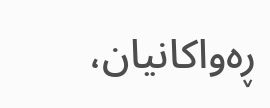ڕەواکانیان،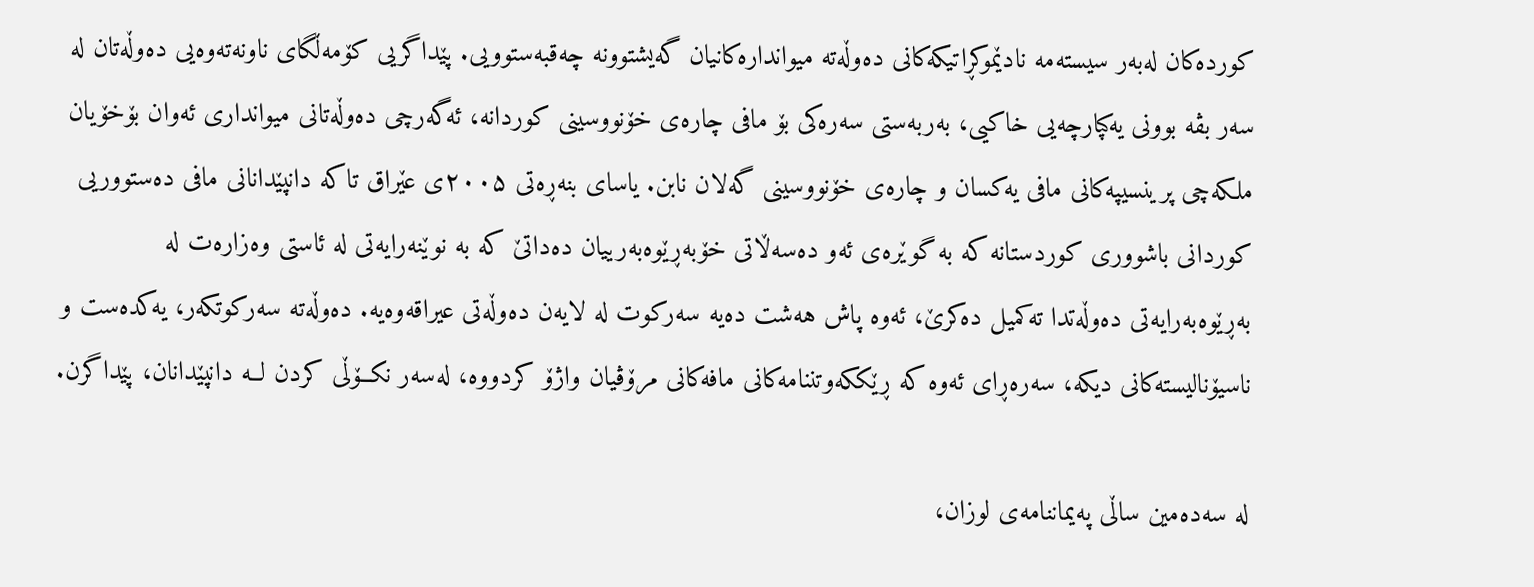کوردەکان لەبەر سیستەمە نادێموکڕاتیکەکانی دەوڵەتە میواندارەکانیان گەیشتوونە چەقبەستوویی. پێداگریی کۆمەڵگای ناونەتەوەیی دەوڵەتان لە سەر بڤە بوونی یەکپارچەیی خاکیی، بەربەستی سەرەکی بۆ مافی چارەی خۆنووسینی کوردانە، ئەگەرچی دەوڵەتانی میوانداری ئەوان بۆخۆیان ملکەچی پرینسیپەکانی مافی یەکسان و چارەی خۆنووسینی گەلان نابن. یاسای بنەڕەتی ٢٠٠۵ی عێراق تاکە دانپێدانانی مافی دەستووریی کوردانی باشووری کوردستانە کە بە گوێرەی ئەو دەسەڵاتی خۆبەڕێوەبەرییان دەداتێ کە بە نوێنەرایەتی لە ئاستی وەزارەت لە بەڕێوەبەرایەتی دەوڵەتدا تەکمیل دەکرێ، ئەوە پاش هەشت دەیە سەرکوت لە لایەن دەوڵەتی عیراقەوەیە. دەوڵەتە سەرکوتکەر، یەکدەست و ناسیۆنالیستەکانی دیکە، سەرەڕای ئەوە کە ڕێککەوتننامەکانی مافەکانی مرۆڤیان واژۆ کردووە، لەسەر نکــۆڵی کردن لــە دانپێدانان، پێداگرن.

لە سەدەمین ساڵی پەیماننامەی لوزان،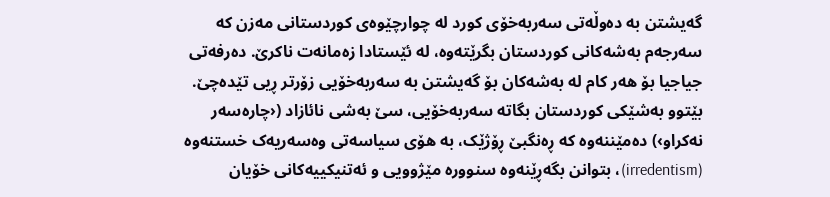گەیشتن بە دەوڵەتی سەربەخۆی کورد لە چوارچێوەی کوردستانی مەزن کە سەرجەم بەشەکانی کوردستان بگرێتەوە، لە ئێستادا زەمانەت ناکرێ. دەرفەتی جیاجیا بۆ هەر کام لە بەشەکان بۆ گەیشتن بە سەربەخۆیی زۆرتر ڕیی تێدەچێ. بێتوو بەشێکی کوردستان بگاتە سەربەخۆیی، سێ بەشی نائازاد (‹چارەسەر نەکراو›) دەمێننەوە کە ڕەنگبێ ڕۆژێک، بە هۆی سیاسەتی وەسەریەک خستنەوە (irredentism)، بتوانن بگەڕێنەوە سنوورە مێژوویی و ئەتنیکییەکانی خۆیان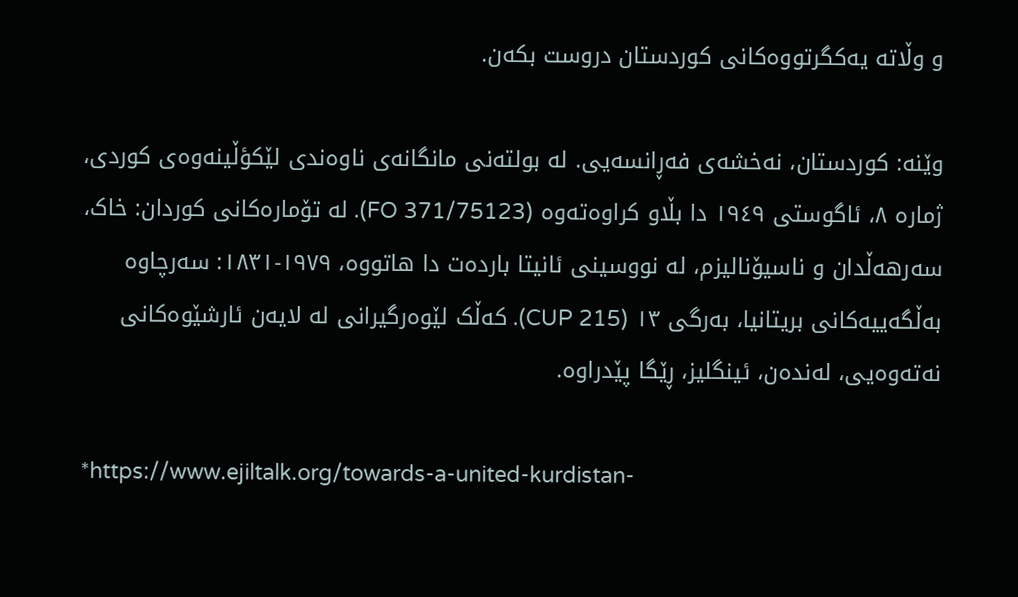و وڵاتە یەکگرتووەکانی کوردستان دروست بکەن.

وێنە: کوردستان، نەخشەی فەڕانسەیی. لە بولتەنی مانگانەی ناوەندی لێکؤڵینەوەی کوردی، ژمارە ٨، ئاگوستی ١٩٤٩ دا بڵاو کراوەتەوە (FO 371/75123). لە تۆمارەکانی کوردان: خاک، سەرهەڵدان و ناسیۆنالیزم، لە نووسینی ئانیتا باردەت دا هاتووە، ١٩٧٩-١٨٣١: سەرچاوە بەڵگەییەکانی بریتانیا، بەرگی ١٣ (CUP 215). کەڵک لێوەرگیرانی لە لایەن ئارشێوەکانی نەتەوەیی، لەندەن، ئینگلیز، ڕێگا پێدراوە.

*https://www.ejiltalk.org/towards-a-united-kurdistan-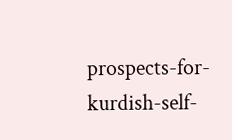prospects-for-kurdish-self-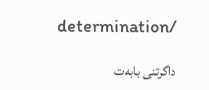determination/

داگرتنی بابەت